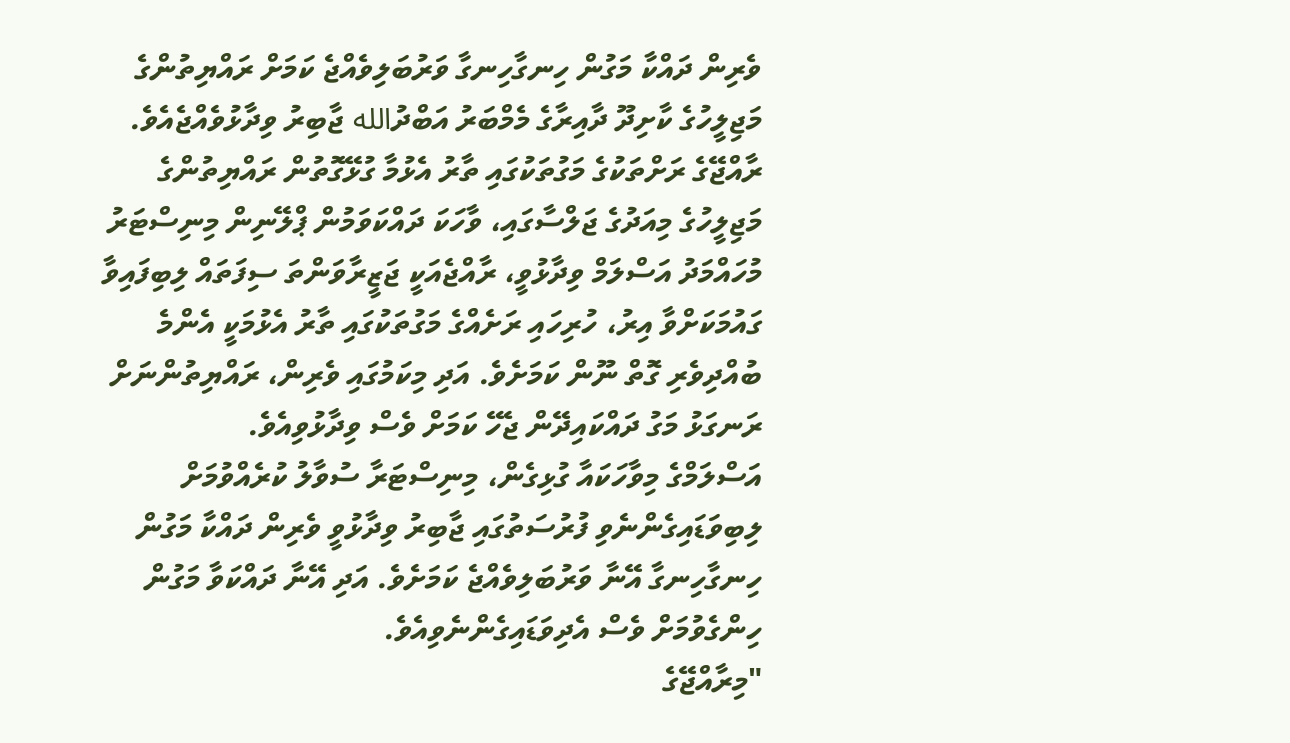ވެރިން ދައްކާ މަގުން ހިނގާހިނގާ ވަރުބަލިވެއްޖެ ކަމަށް ރައްޔިތުންގެ މަޖިލީހުގެ ކާށިދޫ ދާއިރާގެ މެމްބަރު އަބްދުالله ޖާބިރު ވިދާޅުވެއްޖެއެވެ.
ރާއްޖޭގެ ރަށްތަކުގެ މަގުތަކުގައި ތާރު އެޅުމާ ގުޅޭގޮތުން ރައްޔިތުންގެ މަޖިލީހުގެ މިއަދުގެ ޖަލްސާގައި، ވާހަކަ ދައްކަވަމުން ޕްލޭނިން މިނިސްޓަރު މުހައްމަދު އަސްލަމް ވިދާޅުވީ، ރާއްޖެއަކީ ޖަޒީރާވަންތަ ސިފަތައް ލިބިފައިވާ ގައުމަކަށްވާ އިރު، ހުރިހައި ރަށެއްގެ މަގުތަކުގައި ތާރު އެޅުމަކީ އެންމެ ބުއްދިވެރި ގޮތް ނޫން ކަމަށެވެ. އަދި މިކަމުގައި ވެރިން، ރައްޔިތުންނަށް ރަނގަޅު މަގު ދައްކައިދޭން ޖެހޭ ކަމަށް ވެސް ވިދާޅުވިއެވެ.
އަސްލަމްގެ މިވާހަކައާ ގުޅިގެން، މިނިސްޓަރާ ސުވާލު ކުރެއްވުމަށް ލިބިވަޑައިގެންނެވި ފުރުސަތުގައި ޖާބިރު ވިދާޅުވީ ވެރިން ދައްކާ މަގުން ހިނގާހިނގާ އޭނާ ވަރުބަލިވެއްޖެ ކަމަށެވެ. އަދި އޭނާ ދައްކަވާ މަގުން ހިންގެވުމަށް ވެސް އެދިވަޑައިގެންނެވިއެވެ.
"މިރާއްޖޭގެ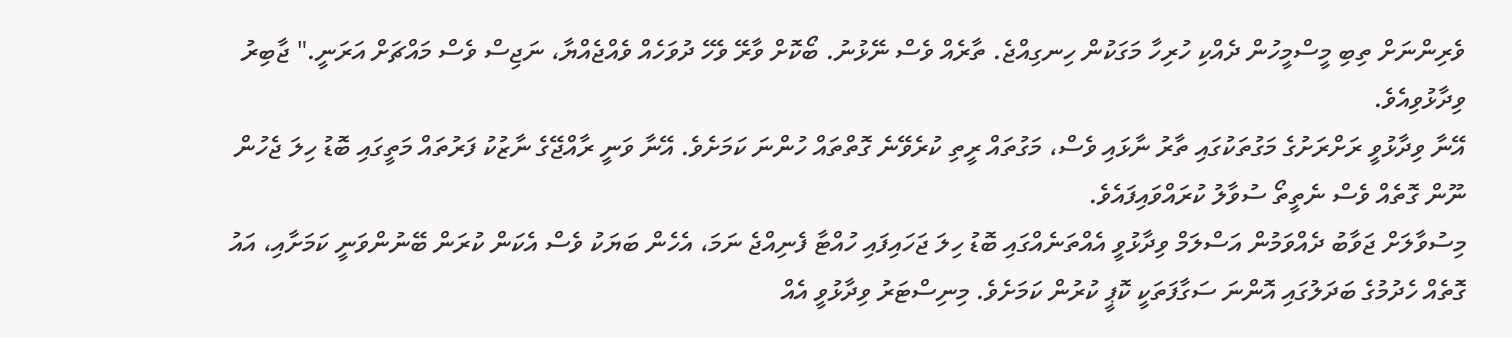ވެރިންނަށް ތިބި މީސްމީހުން ދެއްކި ހުރިހާ މަގަކުން ހިނގިއްޖެ. ތާރެއް ވެސް ނޭޅުނު. ބޯކޮށް ވާރޭ ވެހޭ ދުވަހެއް ވެއްޖެއްޔާ، ނަޖިސް ވެސް މައްޗަށް އަރަނީ." ޖާބިރު ވިދާޅުވިއެވެ.
އޭނާ ވިދާޅުވީ ރަށްރަށުގެ މަގުތަކުގައި ތާރު ނާޅައި ވެސް، މަގުތައް ރީތި ކުރެވޭނެ ގޮތްތައް ހުންނަ ކަމަށެވެ. އޭނާ ވަނީ ރާއްޖޭގެ ނާޒުކު ފަރުތައް މަތީގައި ބޮޑު ހިލަ ޖެހުން ނޫން ގޮތެއް ވެސް ނެތީތޯ ސުވާލު ކުރައްވައިފައެވެ.
މިސުވާލަށް ޖަވާބު ދެއްވަމުން އަސްލަމް ވިދާޅުވީ އެއްތަނެއްގައި ބޮޑު ހިލަ ޖަހައިފައި ހުއްޓާ ފެނިއްޖެ ނަމަ، އެހެން ބަޔަކު ވެސް އެކަން ކުރަން ބޭނުންވަނީ ކަމަށާއި، އައު ގޮތެއް ހެދުމުގެ ބަދަލުގައި އޮންނަ ސަގާފަތަކީ ކޮޕީ ކުރުން ކަމަށެވެ. މިނިސްޓަރު ވިދާޅުވީ އެއް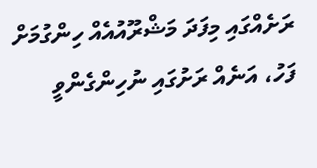ރަށެއްގައި މިފަދަ މަޝްރޫއުއެއް ހިންގުމަށް ފަހު، އަނެއް ރަށުގައި ނުހިންގެންވީ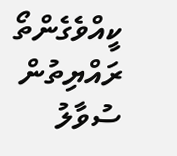ކީއްވެގެންތޯ ރައްޔިތުން ސުވާލު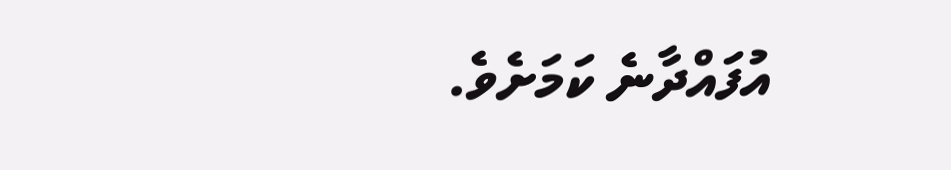އުފައްދާނެ ކަމަށެވެ.